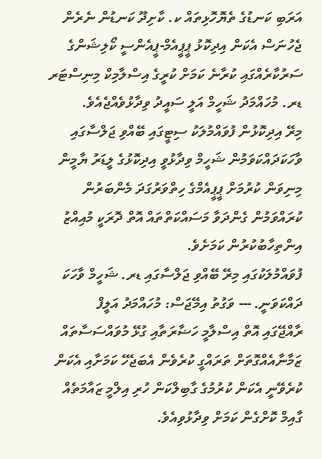އަރަބި ކަނޑުގެ ތެޔޮހޮޅިތައް ކ. ކާށިދޫ ކަނޑުން ނެރެން ޖެހުނަސް އެކަން އިދިކޮޅު ޕީޕީއެމް-ޕީއެންސީ ކޯލިޝަންގެ ސަރުކާރެއްގައި ކުރާނެ ކަމަށް ކުރީގެ އިސްލާމިކް މިނިސްޓަރ ޑރ. މުހައްމަދު ޝަހީމް އަލީ ސައީދު ވިދާޅުވެއްޖެއެވެ.
މިރޭ އިދިކޮޅުން ފުވައްމުލަކު ސިޓީގައި ބޭއްވި ޖަލްސާގައި ވާހަކަދައްކަވަމުން ޝަހީމް ވިދާޅުވީ އިދިކޮޅުގެ ލީޑަރު ޔާމީން މިނިވަން ކުރުމަށް ޕީޕީއެމްގެ ހިތްވަރުގަދަ މެންބަރުން ކުރައްވަމުން ގެންދަވާ މަސައްކަތްތައް އޮތް ދޮރަކީ މުއިއްޒު އިންތިހާބުކުރުން ކަމަށެވެ.
ފުވައްމުލަކުގައި މިރޭ ބޭއްވި ޖަލްސާގައި ޑރ. ޝަހީމް ވާހަކަ ދައްކަވަނީ. --- ވަގުތު އިމޭޖަސް: މުހައްމަދު އަލީފް
ރާއްޖޭގައި އޮތް އިސްލާމީ ހަޟާރަތާއި ގުޅޭ މުވައްސަސާތައް ޒަމާނާއެއްގޮތަށް ތަރައްގީ ކުރެވެން އެބަޖެހޭ ކަމަށާއި އެކަން ކުރެވޭނީ އެކަން ކުރުމުގެ ގާބިލްކަން ހުރި އިލްމީ ޒައާމަތެއް ގާއިމް ކޮށްގެން ކަމަށް ވިދާޅުވިއެވެ.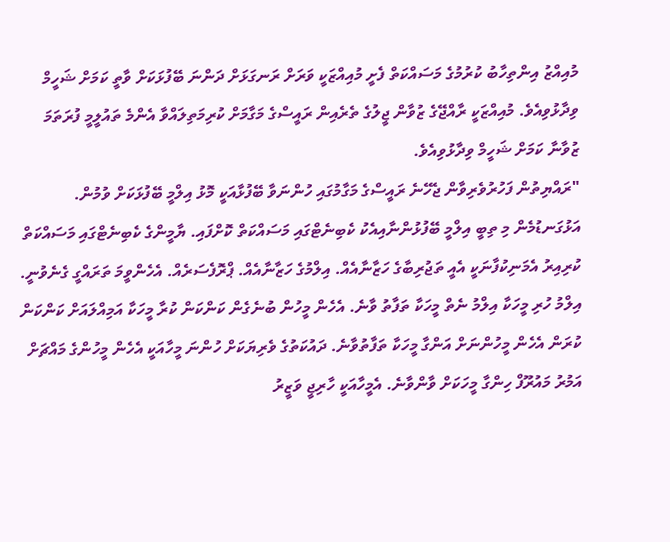މުއިއްޒު އިންތިހާބު ކުރުމުގެ މަސައްކަތް ފެށީ މުއިއްޒަކީ ވަރަށް ރަނގަޅަށް ދަންނަ ބޭފުޅަކަށް ވާތީ ކަމަށް ޝަހީމް ވިދާޅުވިއެވެ. މުއިއްޒަކީ ރާއްޖޭގެ ޒުވާން ޖީލުގެ ތެރެއިން ރައީސްގެ މަގާމަށް ކުރިމަތިލައްވާ އެންމެ ތައުލީމީ ފުރަތަމަ ޒުވާނާ ކަމަށް ޝަހީމް ވިދާޅުވިއެވެ.
"ރައްޔިތުން ފަހުރުވެރިވާން ޖެހޭނެ ރައީސްގެ މަގާމުގައި ހުންނަވާ ބޭފުޅާއަކީ މޮޅު އިލްމީ ބޭފުޅަކަށް ވުމުން. އަޅުގަނޑުމެން މި ތިބީ އިލްމީ ބޭފުޅުންނާއިއެކު ކެބިނެޓްގައި މަސައްކަތް ކޮށްފައި. ޔާމީންގެ ކެބިނެޓްގައި މަސައްކަތް ކުރިއިރު އެމަނިކުފާނަކީ އެއީ ތަޖުރިބާގެ ހަޒާނާއެއް. އިލްމުގެ ހަޒާނާއެއް. ޕްރޮފެސަރެއް. އެހެންވީމަ ތަރައްގީ ގެނެވުނީ. އިލްމު ހުރި މީހަކާ އިލްމު ނެތް މީހަކާ ތަފާތު ވާނެ. އެހެން މީހުން ބުނެގެން ކަންކަން ކުރާ މީހަކާ އަމިއްލައަށް ކަންކަން ކުރަން އެހެން މީހުންނަށް އަންގާ މީހަކާ ތަފާތުވާނެ. ދައުކަތުގެ ވެރިޔަކަށް ހުންނަ މީހާއަކީ އެހެން މީހުންގެ މައްޗަށް އަމުރު މައުރޫފް ހިންގާ މީހަކަށް ވާންވާނެ. އެމީހާއަކީ ހާރިޖީ ވަޒީރު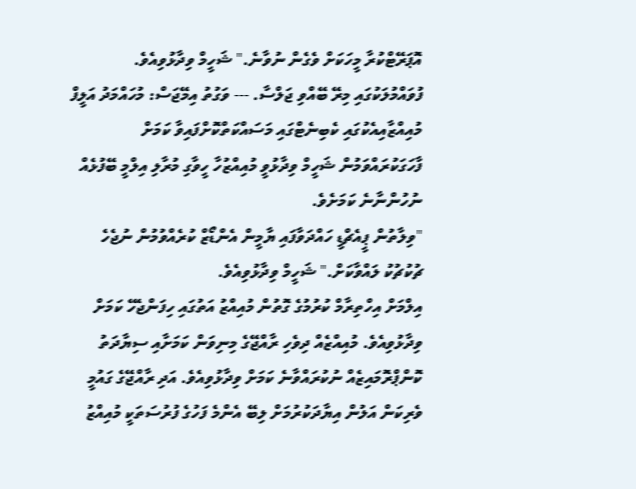އޮޕަރޭޓްކުރާ މީހަކަށް ވެގެން ނުވާނެ." ޝަހީމް ވިދާޅުވިއެވެ.
ފުވައްމުލަކުގައި މިރޭ ބޭއްވި ޖަލްސާ. --- ވަގުތު އިމޭޖަސް: މުހައްމަދު އަލީފް
މުއިއްޒާއިއެކުގައި ކެބިނެޓްގައި މަސައްކަތްކޮށްފައިވާ ކަމަށް ފާހަގަކުރައްވަމުން ޝަހީމް ވިދާޅުވީ މުއިއްޒުހާ ހީވާގި މުރާލި އިލްމީ ބޭފުޅެއް ނުހުންނާނެ ކަމަށެވެ.
"ވިލާތުން ޕީއެޗްޑީ ހައްދަވާފައި ޔާމީން އެންޑޯޒް ކުރެއްވުމުން ނުޖެހެ ޗުކުޗުކު ލައްވާކަށް." ޝަހީމް ވިދާޅުވިއެވެ.
އިލްމަށް އިހްތިރާމް ކުރުމުގެ ގޮތުން މުއިއްޒު އަތުގައި ހިފަންޖެހޭ ކަމަށް ވިދާޅުވިއެވެ. މުއިއްޒެއް ދިވެހި ރާއްޖޭގެ މިނިވަން ކަމަށާއި ސިޔާދަތު ކޮންޕްރޮމައިޒެއް ނުކުރައްވާނެ ކަމަށް ވިދާޅުވިއެވެ. އަދި ރާއްޖޭގެ ގައުމީ ވެރިކަން އަލުން އިޔާދަކުރުމަށް ލިބޭ އެންމެ ފަހުގެ ފުރުސަތަކީ މުއިއްޒު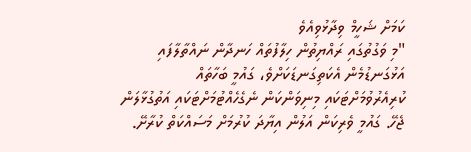ކަމަށް ޝަހީމް ވިދާޅުވިއެވެ
"މި ވަގުތުގައި ރައްޔިތުން ހިލާފުތައް ހަނދާން ނައްތާލާފައި އަޅުގަނޑުމެން އެކަތިގަނޑަކަށްވެ، ގައުމީ ބަހާތައް ކުރިއެރުވުމަށްޓަކައި މިނިވަންކަން ނެގެހެއްޓުމަށްޓަކައި އަތުގުޅާލަން ޖެހޭ. ގައުމީ ވެރިކަން އަލުން އިޔާދަ ކުރުމަށް މަސައްކަތް ކުރާށޭ.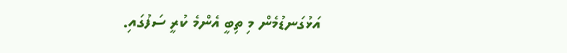އަޅުގަނޑުމެން މި ތިބީ އެންމެ ކުރީ ސަފުގައި.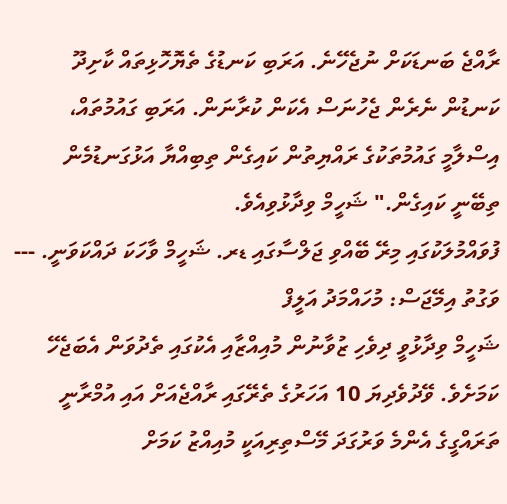ރާއްޖެ ބަނޑަކަށް ނުޖެހޭނެ. އަރަބި ކަނޑުގެ ތެޔޮހޮޅިތައް ކާށިދޫ ކަނޑުން ނެރެން ޖެހުނަސް އެކަން ކުރާނަން. އަރަބި ގައުމުތައް، އިސްލާމީ ގައުމުތަކުގެ ރައްޔިތުން ކައިގެން ތިބިއްޔާ އަޅުގަނޑުމެން ތިބޭނީ ކައިގެން." ޝަހީމް ވިދާޅުވިއެވެ.
ފުވައްމުލަކުގައި މިރޭ ބޭއްވި ޖަލްސާގައި ޑރ. ޝަހީމް ވާހަކަ ދައްކަވަނީ. --- ވަގުތު އިމޭޖަސް: މުހައްމަދު އަލީފް
ޝަހީމް ވިދާޅުވީ ދިވެހި ޒުވާނުން މުއިއްޒާއި އެކުގައި ތެދުވަން އެބަޖެހޭ ކަމަށެވެ. ވޭދުވެދިޔަ 10 އަހަރުގެ ތެރޭގައި ރާއްޖެއަށް އައި އުމްރާނީ ތަރައްގީގެ އެންމެ ވަރުގަދަ މޭސްތިރިއަކީ މުއިއްޒު ކަމަށް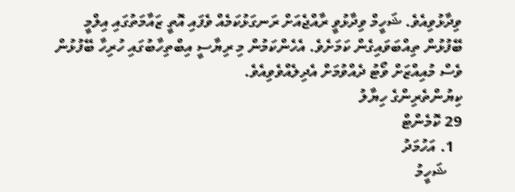ވިދާޅުވިއެވެ. ޝަހީމް ވިދާޅުވީ ރާއްޖެއަށް ރަނގަޅުކަމެއް ވެފައި އޮތީ ޒައާމަތުގައި އިލްމީ ބޭފުޅުން ތިއްބަވައިގެން ކަމަށެވެ. އެހެންކަމުން މި ރިޔާސީ އިބްތިހާބުގައި ހުރިހާ ބޭފުޅުން ވެސް މުއިއްޒަށް ވޯޓު ދެއްވުމަށް އެދިލެއްވެވިއެވެ.
ކިޔުންތެރިންގެ ހިޔާލު
29 ކޮމެންޓް
  1. އަހުމަދު
    ޝަހީމު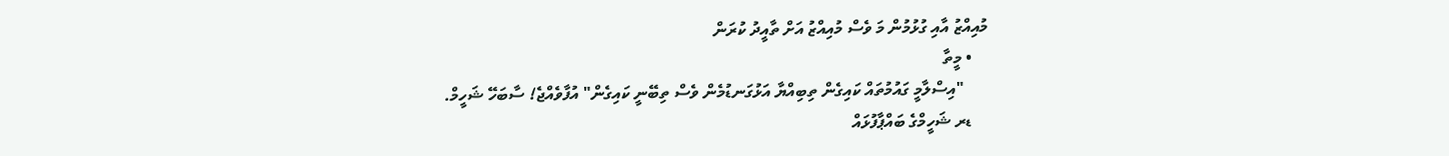މުއިއްޒު އާއި ގުޅުމުން މަ ވެސް މުއިއްޒު އަށް ތާއީދު ކުރަން
    • މީތާ
      "އިސްލާމީ ގައުމުތައް ކައިގެން ތިބިއްޔާ އަޅުގަނޑުމެން ވެސް ތިބޭނީ ކައިގެން" އުފާވެއްޖެ! ސާބަހޭ ޝަހީމް.
    ޑރ ޝަހީމްގެ ބައްޕާފުޅައް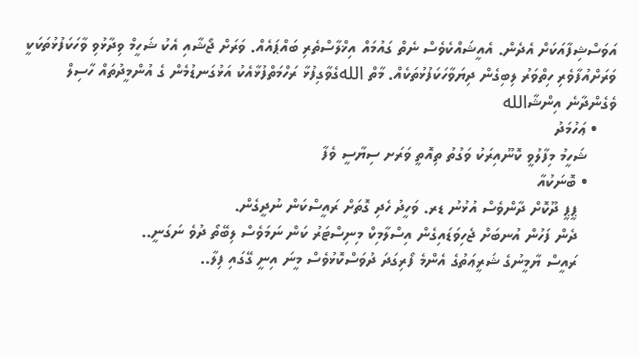އަވަސްޝިފާއަކަށް އެދެން. އެއީޝައްކެވެސް ނެތް ގައުމައް އިޚްލާސްތެރި ބައްޕައެއް. ވަރަށް ޖޯޝާއި އެކު ޝަހީމް ވިދާޅުވި ވާހަކަފުޅުތަކަކީ ވަރަށްއުފާވެރި ހިތްވަރު ލިބިގެން ދިޔަވާހަކަފުޅުތަކެއް. މާތް اللهގެވާގިފުޅާ ރަހްމަތްފުޅާއެކު އަޅުގަނޑުމެން ގެ އުންމީދުތައް ހާސިލް ވެގެންދާނެ އިންޝާالله
    • ޢަހުމަދު
      ޝަހީމު މިފާލުވީ ކޮނޫއިރަކު ވަގުތު ތިއޮތީ ވަރަށ ސިޔާސީ ވެފާ
      • ބޮނަކުއާ
        ޕީޕީ ދޫކޮށް ދާންވެސް އުޅުނު ޑރ. ވަހީދު ހެދި ގޮތަށް ރައީސްކަން ނުދީގެން.
        ދެން ފަހުން އުނބަށް ޖެހިވަޑައިގެން އިސްލާމިކް މިނިސްޓަރު ކަން ނަމަވެސް ލިބޭތޯ ދުވެ ނަގަނީ..
        ރައީސް ޔާމީނުގެ ޝަރީޢަތުގެ އެންމެ ފޯރިގަދަ ދުވަސްކޮޅުވެސް މީނަ އިނީ ގޭގައި ފިލާ..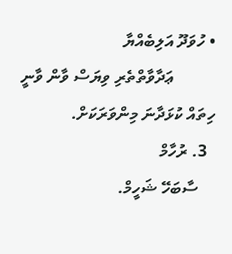• ހުވަދޫ އަލިބެއްޔާ
          ޢަދާވާތްތެރި ވިޔަސް ވާން ވާނީ ހިތައް ކުޅަދާނަ މިންވަރަކަށް.
  3. ރުހާމް
    ސާބަހޭ ޝަހީމް.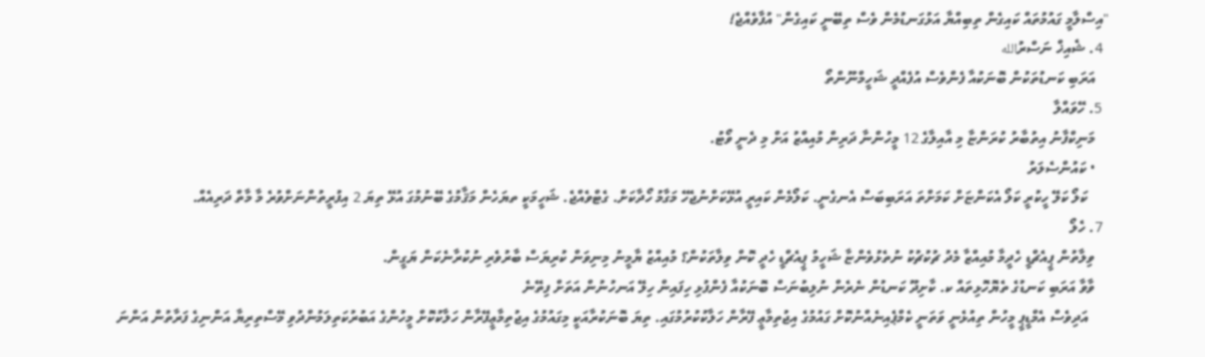"އިސްލާމީ ގައުމުތައް ކައިގެން ތިބިއްޔާ އަޅުގަނޑުމެން ވެސް ތިބޭނީ ކައިގެން" އުފާވެއްޖެ!
  4. ޝެއިޚް ނަސްރުالله
    އަރަބި ކަނޑުތަކުން ބޮނަކުއާ ފެންވެސް އުފެއްދީ ޝަހީމްނޫންތޯ
  5. ހޭވައްލާ
    މަނިކްފާނު އިތުބާރު ކުރަންޏާ މި އާއިލާގެ 12 މީހުންނާ ދަރިން މުއިއްޒު އަށް މި ދެނީ ވޯޓު.
    • ކައުންސެލަރު
      ކަލޯ ކަލޭ ހީކުރީ ކަލޯ އެކަންޏަށް ކަމަށްތަ އަރަބިބަސް އެނގެނީ. ކަލޯމެން ކައިރީ އުޅޭކަށްނުޖެހޭ މަގާމު ހޯދާކަށް. ގެޓްވެއްޖެ. ޝަހީމަކީ ތޔަހެން މަޤާމުގެ ބޭނުމުގަ އުޅޭ ތިޔަ 2 އިފުރީތުންނަށްވުރެ މާ މާތް ދަރިއެއް.
  7. ހެލޯ
    ވިލާތުން ޕީއެޗްޑީ ހެދީމާ މުއިއްޒާ މެދު ޗުކުޗުކު ނުތެޅުވެންޏާ ޝަހީމު ޕީއެޗްޑީ ހެދީ ކޮން ވިލާތަކުން؟ މުއިއްޒު ޔާމީނު މިނިވަން ކުރިޔަސް ބާރުވެރި ނުކުރާނެކަން ޔަގީން.
    ވާވާ އަރަބި ކަނޑުގެ ތެޔޮހޮޅިތައް ކ. ކާށިދޫ ކަނޑުން ނެރެން ނުލިބުނަސް ބޮނަކުއާ ފެންފުޅި ހިފައިން ހިލޭ އަނހުނުން އަތަށް ފިތޭނެ
      އަދިވެސް އެމްޑީޕީ މީހުން ތިއުޅެނީ ވަތަނީ ކެމްޕެއިނެއްނުކޮށް ގައުމުގެ އިޖުތިމާޢީ ފޭރާން ހަލާކުކުރުމުގައި. ތިޔަ ބޮނަކުރާއަކީ މިގައުމުގެ އިޖުތިމާޢީފޭރާން ހަލާކުކޮށް މީހުންގެ އަބުރުކަތިލަމުންދުވި މޭސްތިރިޔާ އަންނިގެ ފަރާތުން އަންނަ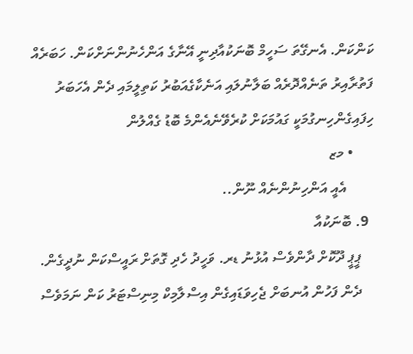ކަންކަން. އެނގޭތަ ސަހީމް ބޮނަކުއާދިނީ އޭނާގެ އަންހެނުންނަށްކަން. ހަބަރެއް ފަތުރާއިރު ތަނެއްދޮރެއް ބަލާނުލައި އަނެކާގެއަބުރު ކަތިލީމައި ދެން އެހަބަރު ހިފައިގެންހިނގުމަކީ ގައުމަކަށް ކުރެވޭނެއެންމެ ބޮޑު ގެއްލުން
      • މޒ
        އެއީ އަންހިނުންނެއް ނޫން..
  9. ބޮނަކުއާ
    ޕީޕީ ދޫކޮށް ދާންވެސް އުޅުނު ޑރ. ވަހީދު ހެދި ގޮތަށް ރައީސްކަން ނުދީގެން.
    ދެން ފަހުން އުނބަށް ޖެހިވަޑައިގެން އިސްލާމިކް މިނިސްޓަރު ކަން ނަމަވެސް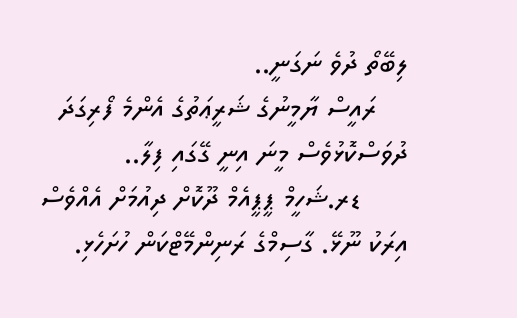ލިބޭތޯ ދުވެ ނަގަނީ..
    ރައީސް ޔާމީނުގެ ޝަރީޢަތުގެ އެންމެ ފޯރިގަދަ ދުވަސްކޮޅުވެސް މީނަ އިނީ ގޭގައި ފިލާ..
      ޑރ.ޝަހީމް ޕީޕީއެމް ދޫކޮށް ދިއުމަށް އެއްވެސް އިރަކު ނޫޅޭ. ގާސިމްގެ ރަނިންމޭޓްކަން ހުށަހެޅި.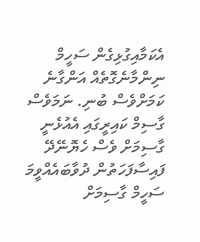އެކަމާއިގުޅިގެން ސަހީމް ނިންމާނެގޮތެއް އަންގާނެ ކަމަށްވެސް ބުނި. ނަމަވެސް ގާސިމް ކައިރީގައި އެއުޅެނީ ގާސިމަށް ވެސް ހެޔޮނޭދޭ ފައިސާފަހަތުން ދުވާބައެއްވީމަ ސަހީމް ގާސިމަށް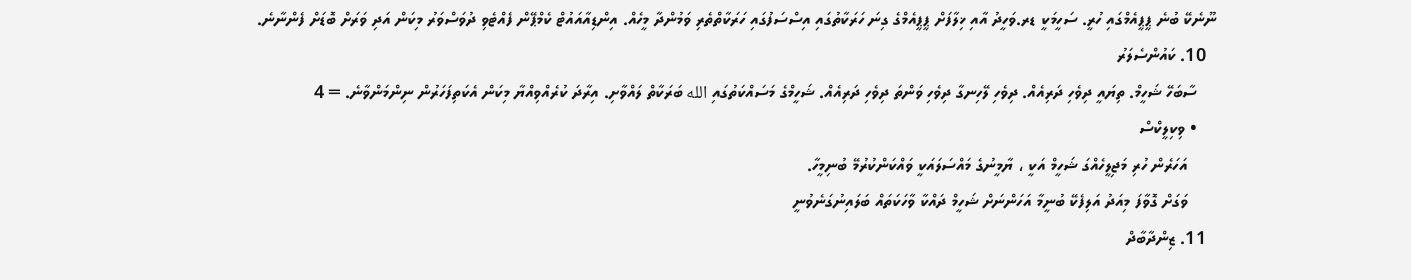ނޫނެކޭ ބުނެ ޕީޕީއެމްގައި ހުރީ. ސަހީމަކީ ޑރ.ވަހީދު އާއި ޚިލާފަށް ޕީޕީއެމްގެ ގިނަ ހަރަކާތުގައި އިސްސަފުގައި ހަރަކާތްތެރި ވަމުންދާ މީހެއް. އިންޑިއާއައުޓް ކެމްޕޭން ފެއްޓެވި ދުވަސްވަރު މިކަން އަދި ވަރަށް ބޮޑަށް ފެންނާނެ.
  10. ކައުންސެލަރު
    ސާބަހޭ ޝަހީމް. ތިޔައީ ދިވެހި ދަރިއެއް. ދިވެހި ލޭހިނގާ ދިވެހި ވަންތަ ދިވެހި ދަރިއެއް. ޝަހީމްގެ މަސައްކަތުގައި الله ބަރަކާތް ލައްވާށި. އިރާދަ ކުރެއްވިއްޔާ މިކަން އެކަތިފަހަރުން ނިންމަންވާނެ. ═ 4
    • ވިކިލީކްސް
      އަހަރެން ހުރި މަޖިލީހެއްގަ ޝަހީމް އަކީ ، ޔާމީނުގެ މައްސަލައަކީ ވައްކަންކުރުމޭ ބުނިމީހާ.
      ވަގަށް ގޮވާފަ މިއަދު އަލިފެކޭ ބުނީމާ އަހަންނަށް ޝަހީމް ދައްކާ ވާހަކަތައް ބަލައިނުގަނެވުނީ
  11. ޒިންދާބާދް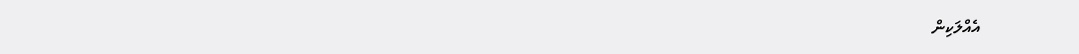އެއްލަކިން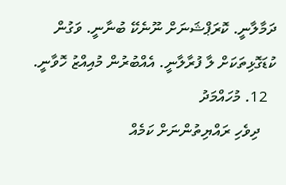ދަމާލާނީ. ކޮރަޕްޝަނަށް ނޫނެކޭ ބުނާނީ. ވަގުން ކުޑަގޮޅިތަކަށް ލާ ފުރާލާނީ. އެއްބުރުން މުއިއްޒު ހޮވާނީ.
  12. މުހައްމަދު
    ދިވެހި ރައްޔިތުންނަށް ކަމެއް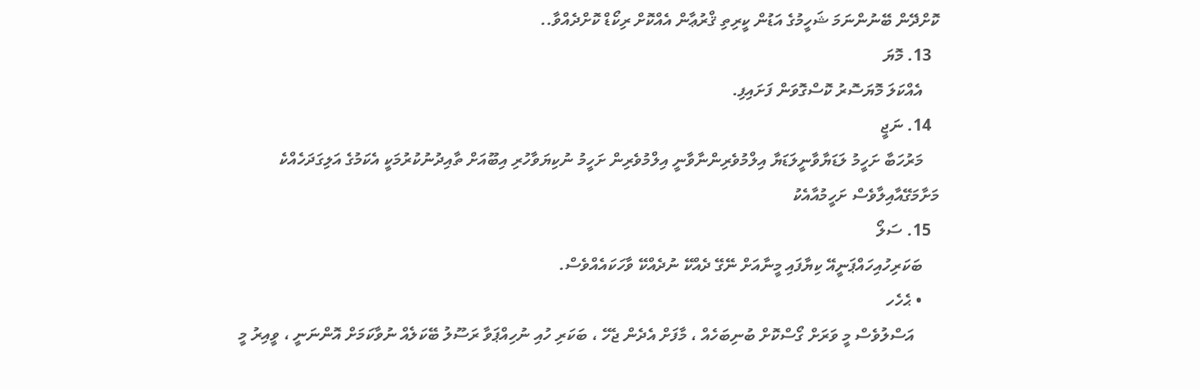ކޮށްދޭން ބޭނުންނަމަ ޝަހީމުގެ އަޑުން ކީރިތި ޤްރުޢާން އެއްކޮށް ރިކޯޑް ކޮށްދެއްވާ..
  13. މޮޔަ
    އެއްކަލަ މޮޔަސޮރު ކޮސްގޮވަން ފަށައިފި.
  14. ނަޖީ
    މަރުހަބާ ށަހީމު ލަޑަޔާވާނީލަޑަޔާ އިލްމުވެރިންނާވާނީ އިލްމުވެރިން ށަހީމު ނުކިޔަވާހުރި އިބޫއަށް ތާއިދުނުކުރުމަކީ އެކަމުގެ އަލިގަދަހެއްކެ މަށާމަގޭއާއިލާވެސް ށަހީމުއާއެކު
  15. ސަލޯ
    ބަކަރިހުއިހައްޕަނީއޭ ކިޔާފައި މީނާއަށް ނޭގޭ ދެއްކޭ ނުދެއްކޭ ވާހަކައެއްވެސް.
    • ޙެހެހ
      އަސްލުވެސް މީ ވަރަށް ގޯސްކޮށް ބުނިބަހެއް ، މާފަށް އެދެން ޖެހޭ ، ބަކަރި ހުއި ނުހިއްޕަވާ ރަސޫލު ބޭކަލެއް ނުވާކަމަށް އޮންނަނީ ، ވީއިރު މީ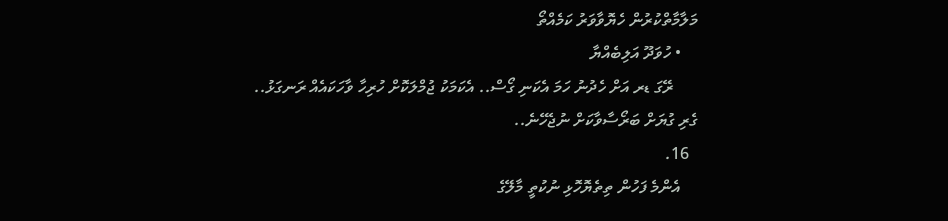މަލާމާތްކުރުން ހެޔޮވާވަރު ކަމެއްތޯ
    • ހުވަދޫ އަލިބެއްޔާ
      ރޭގަ ޑރ އަށް ހެދުނު ހަމަ އެކަނި ގޯސް.. އެކަމަކު ޖުމްލަކޮށް ހުރިހާ ވާހަކައެއް ރަނގަޅު.. ގެރި ގުޔަށް ބަރޯސާވާކަށް ނުޖެހޭނެ..
  16.
    އެންމެ ފަހުން ތިތެޔޮހޮޅި ނުކުތީ މާލޭގެ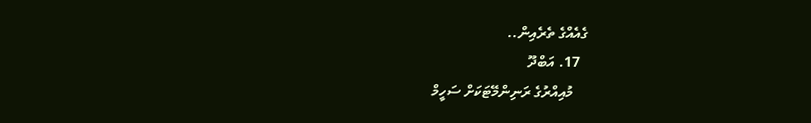ގެއެއްގެ ތެރެއިން..
  17. އަބްދޫ
    މުއިއްރުގެ ރަނިންމޭޓަކަށް ސަހީމް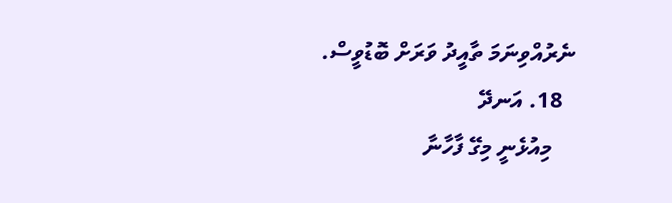ނެރުއްވިނަމަ ތާއީދު ވަރަށް ބޮޑުވީސް.
  18. އަނދޭ
    މިއުޅެނީ މިގޭ ފާހާނާ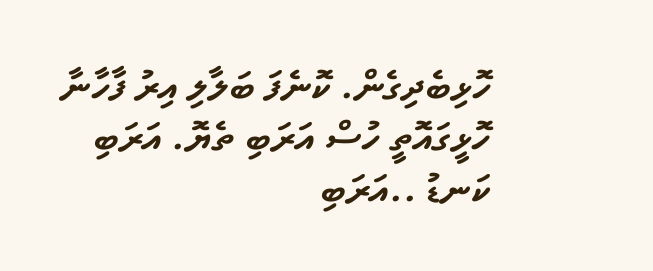ހޮޅިބެދިގެން. ކޮނެފަ ބަލާލި އިރު ފާހާނާ ހޮޅީގައޮތީ ހުސް އަރަބި ތެޔޮ. އަރަބި ކަނޑު ..އަރަބި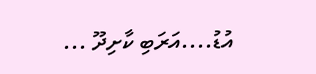އުޑު....އަރަބި ކާށިދޫ ...